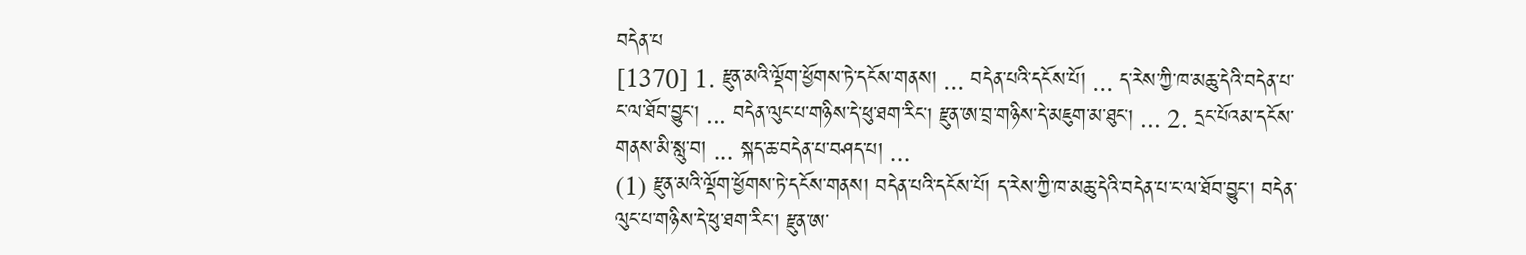བདེན་པ
[1370] 1. རྫུན་མའི་ལྡོག་ཕྱོགས་ཏེ་དངོས་གནས། ... བདེན་པའི་དངོས་པོ། ... ད་རེས་ཀྱི་ཁ་མཆུ་དེའི་བདེན་པ་ང་ལ་ཐོབ་བྱུང། ... བདེན་ལུང་པ་གཉིས་དེ་ཕུ་ཐག་རིང། རྫུན་ཨ་བྲ་གཉིས་དེ་མཇུག་མ་ཐུང། ... 2. དྲང་པོའམ་དངོས་གནས་མི་སླུ་བ། ... སྐད་ཆ་བདེན་པ་བཤད་པ། ...
(1) རྫུན་མའི་ལྡོག་ཕྱོགས་ཏེ་དངོས་གནས། བདེན་པའི་དངོས་པོ། ད་རེས་ཀྱི་ཁ་མཆུ་དེའི་བདེན་པ་ང་ལ་ཐོབ་བྱུང་། བདེན་ལུང་པ་གཉིས་དེ་ཕུ་ཐག་རིང་། རྫུན་ཨ་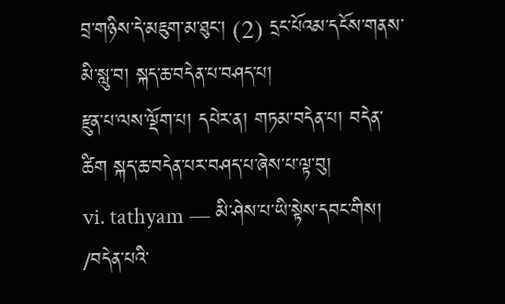བྲ་གཉིས་དེ་མཇུག་མ་ཐུང་། (2) དྲང་པོའམ་དངོས་གནས་མི་སླུ་བ། སྐད་ཆ་བདེན་པ་བཤད་པ།
རྫུན་པ་ལས་ལྡོག་པ། དཔེར་ན། གཏམ་བདེན་པ། བདེན་ཚིག སྐད་ཆ་བདེན་པར་བཤད་པ་ཞེས་པ་ལྟ་བུ།
vi. tathyam — མི་ཤེས་པ་ཡི་སྟེས་དབང་གིས། /བདེན་པའི་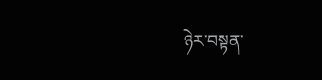ཉེར་བསྟན་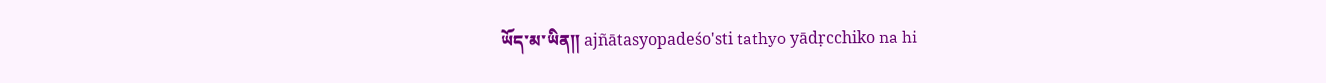ཡོད་མ་ཡིན༎ ajñātasyopadeśo'sti tathyo yādṛcchiko na hi